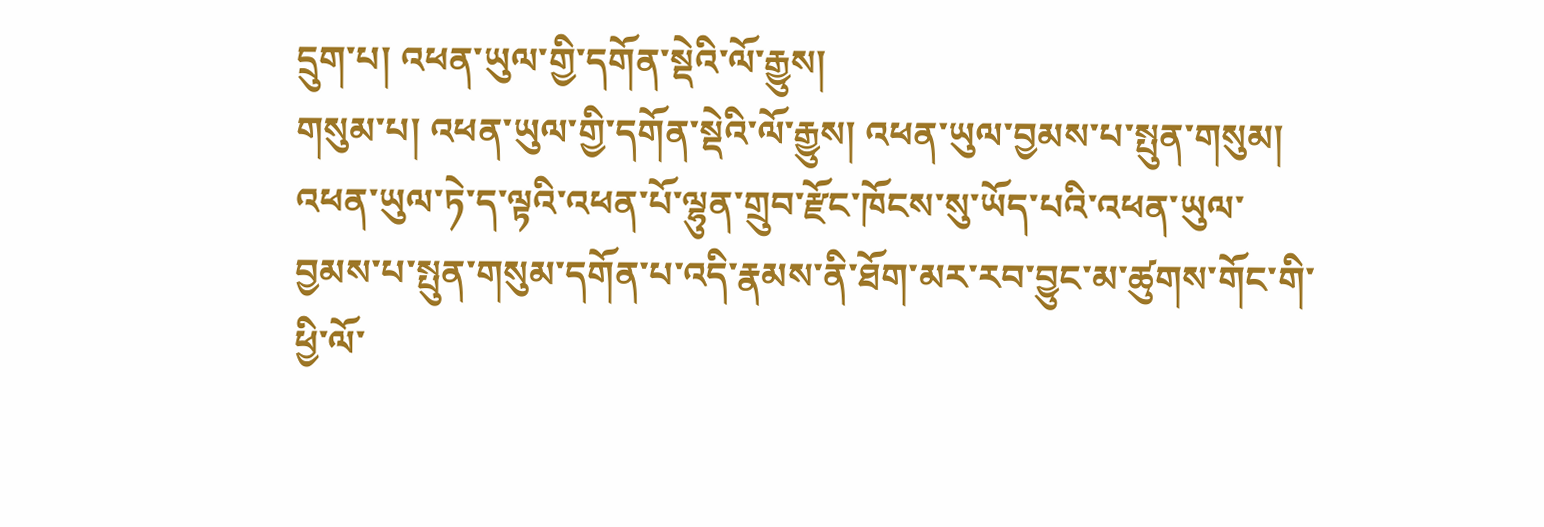དྲུག་པ། འཕན་ཡུལ་གྱི་དགོན་སྡེའི་ལོ་རྒྱུས།
གསུམ་པ། འཕན་ཡུལ་གྱི་དགོན་སྡེའི་ལོ་རྒྱུས། འཕན་ཡུལ་བྱམས་པ་སྤུན་གསུམ། འཕན་ཡུལ་ཏེ་ད་ལྟའི་འཕན་པོ་ལྷུན་གྲུབ་རྫོང་ཁོངས་སུ་ཡོད་པའི་འཕན་ཡུལ་བྱམས་པ་སྤུན་གསུམ་དགོན་པ་འདི་རྣམས་ནི་ཐོག་མར་རབ་བྱུང་མ་ཚུགས་གོང་གི་ཕྱི་ལོ་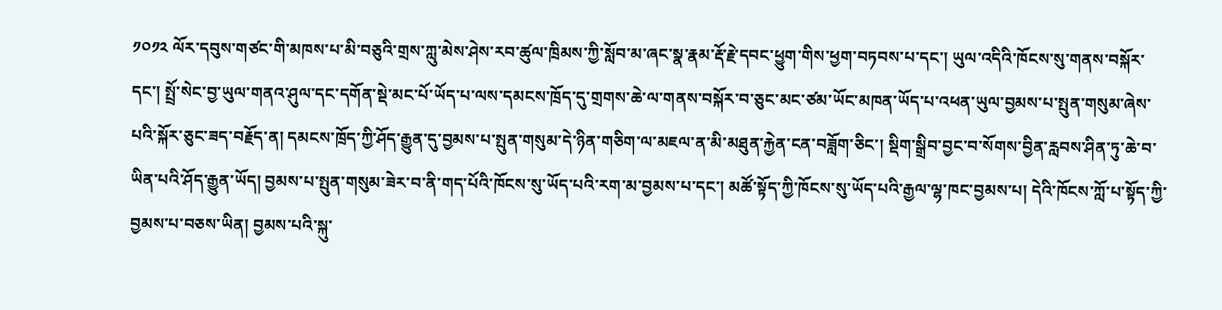༡༠༡༢ ལོར་དབུས་གཙང་གི་མཁས་པ་མི་བཅུའི་གྲས་ཀླུ་མེས་ཤེས་རབ་ཚུལ་ཁྲིམས་ཀྱི་སློབ་མ་ཞང་སྣ་རྣམ་རྡོ་རྗེ་དབང་ཕྱུག་གིས་ཕྱག་བཏབས་པ་དང་། ཡུལ་འདིའི་ཁོངས་སུ་གནས་བསྐོར་དང་། སྤྲོ་སེང་བྱ་ཡུལ་གནའ་ཤུལ་དང་དགོན་སྡེ་མང་པོ་ཡོད་པ་ལས་དམངས་ཁྲོད་དུ་གྲགས་ཆེ་ལ་གནས་བསྐོར་བ་ཅུང་མང་ཙམ་ཡོང་མཁན་ཡོད་པ་འཕན་ཡུལ་བྱམས་པ་སྤུན་གསུམ་ཞེས་པའི་སྐོར་ཅུང་ཟད་བརྗོད་ན། དམངས་ཁྲོད་ཀྱི་ཤོད་རྒྱུན་དུ་བྱམས་པ་སྤུན་གསུམ་དེ་ཉིན་གཅིག་ལ་མཇལ་ན་མི་མཐུན་རྐྱེན་ངན་བཟློག་ཅིང་། སྡིག་སྒྲིབ་བྱང་བ་སོགས་བྱིན་རླབས་ཤིན་ཏུ་ཆེ་བ་ཡིན་པའི་ཤོད་རྒྱུན་ཡོད། བྱམས་པ་སྤུན་གསུམ་ཟེར་བ་ནི་གད་པོའི་ཁོངས་སུ་ཡོད་པའི་རག་མ་བྱམས་པ་དང་། མཚོ་སྟོད་ཀྱི་ཁོངས་སུ་ཡོད་པའི་རྒྱལ་ལྷ་ཁང་བྱམས་པ། དེའི་ཁོངས་ཀློ་པ་སྟོད་ཀྱི་བྱམས་པ་བཅས་ཡིན། བྱམས་པའི་སྐུ་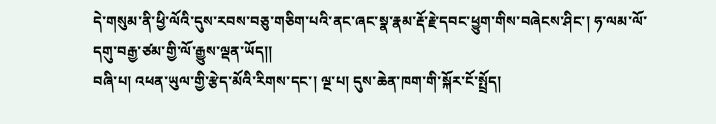དེ་གསུམ་ནི་ཕྱི་ལོའི་དུས་རབས་བཅུ་གཅིག་པའི་ནང་ཞང་སྣ་རྣམ་རྡོ་རྗེ་དབང་ཕྱུག་གིས་བཞེངས་ཤིང་། ཧ་ལམ་ལོ་དགུ་བརྒྱ་ཙམ་གྱི་ལོ་རྒྱུས་ལྡན་ཡོད།།
བཞི་པ། འཕན་ཡུལ་གྱི་རྩེད་མོའི་རིགས་དང་། ལྔ་པ། དུས་ཆེན་ཁག་གི་སྐོར་ངོ་སྤྲོད།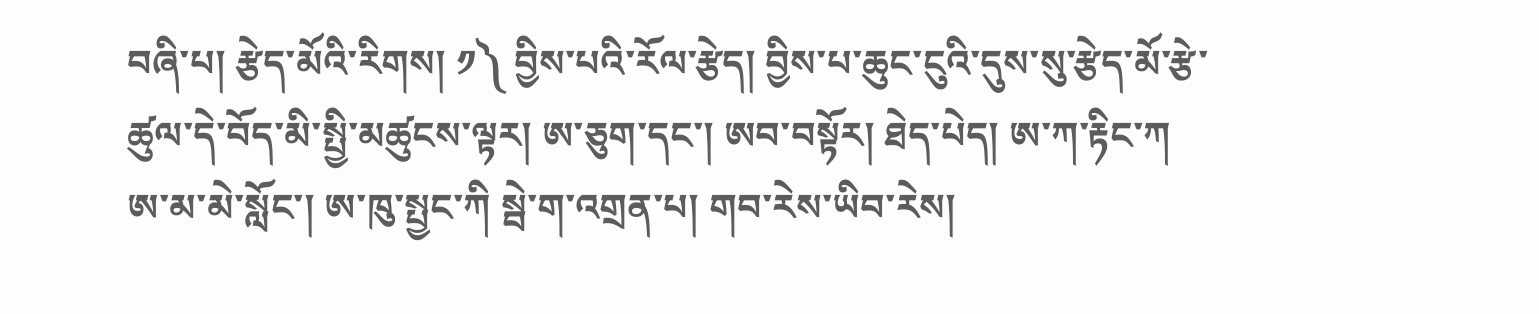བཞི་པ། རྩེད་མོའི་རིགས། ༡༽ བྱིས་པའི་རོལ་རྩེད། བྱིས་པ་ཆུང་ངུའི་དུས་སུ་རྩེད་མོ་རྩེ་ཚུལ་དེ་བོད་མི་སྤྱི་མཚུངས་ལྟར། ཨ་ཅུག་དང་། ཨབ་བསྟོར། ཐེད་པེད། ཨ་ཀ་རྟིང་ཀ ཨ་མ་མེ་སློང་། ཨ་ཁུ་སྤྱང་ཀི སྦེ་ག་འགྲན་པ། གབ་རེས་ཡིབ་རེས།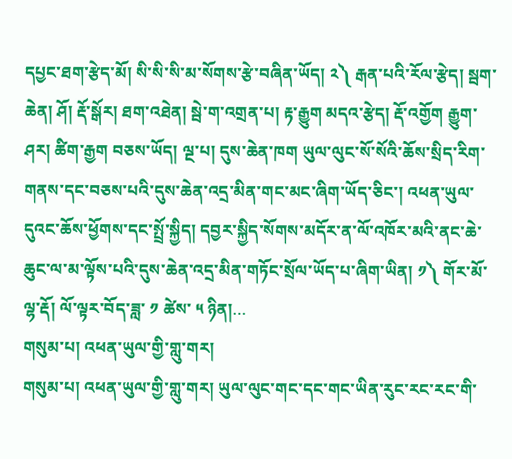དཔྱང་ཐག་རྩེད་མོ། སི་སི་སི་མ་སོགས་རྩེ་བཞིན་ཡོད། ༢༽ རྒན་པའི་རོལ་རྩེད། སྦག་ཆེན། ཤོ། རྡོ་སྒོར། ཐག་འཐེན། སྦེ་ག་འགྲན་པ། རྟ་རྒྱུག མདའ་རྩེད། རྡོ་འགྱོག རྒྱུག་ཤར། ཚིག་རྒྱག བཅས་ཡོད། ལྔ་པ། དུས་ཆེན་ཁག ཡུལ་ལུང་སོ་སོའི་ཆོས་སྲིད་རིག་གནས་དང་བཅས་པའི་དུས་ཆེན་འདྲ་མིན་གང་མང་ཞིག་ཡོད་ཅིང་། འཕན་ཡུལ་དུའང་ཆོས་ཕྱོགས་དང་སྤྲོ་སྐྱིད། དབྱར་སྐྱིད་སོགས་མདོར་ན་ལོ་འཁོར་མའི་ནང་ཆེ་ཆུང་ལ་མ་ལྟོས་པའི་དུས་ཆེན་འདྲ་མིན་གཏོང་སྲོལ་ཡོད་པ་ཞིག་ཡིན། ༡༽ གོར་མོ་ལྷ་རྡོ། ལོ་ལྟར་བོད་ཟླ་ ༡ ཚེས་ ༥ ཉིན།…
གསུམ་པ། འཕན་ཡུལ་གྱི་གླུ་གར།
གསུམ་པ། འཕན་ཡུལ་གྱི་གླུ་གར། ཡུལ་ལུང་གང་དང་གང་ཡིན་རུང་རང་རང་གི་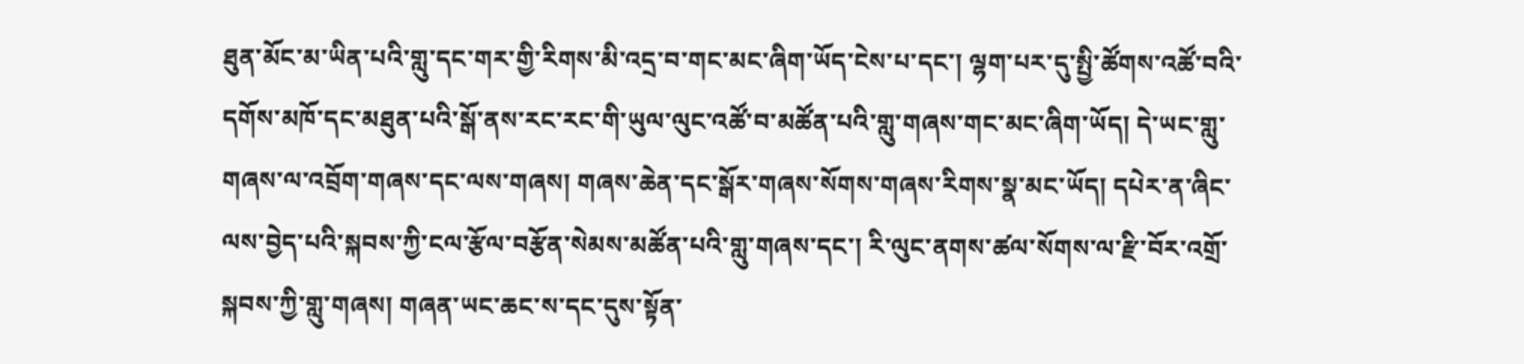ཐུན་མོང་མ་ཡིན་པའི་གླུ་དང་གར་གྱི་རིགས་མི་འདྲ་བ་གང་མང་ཞིག་ཡོད་ངེས་པ་དང་། ལྷག་པར་དུ་སྤྱི་ཚོགས་འཚོ་བའི་དགོས་མཁོ་དང་མཐུན་པའི་སྒོ་ནས་རང་རང་གི་ཡུལ་ལུང་འཚོ་བ་མཚོན་པའི་གླུ་གཞས་གང་མང་ཞིག་ཡོད། དེ་ཡང་གླུ་གཞས་ལ་འབྲོག་གཞས་དང་ལས་གཞས། གཞས་ཆེན་དང་སྒོར་གཞས་སོགས་གཞས་རིགས་སྣ་མང་ཡོད། དཔེར་ན་ཞིང་ལས་བྱེད་པའི་སྐབས་ཀྱི་ངལ་རྩོལ་བརྩོན་སེམས་མཚོན་པའི་གླུ་གཞས་དང་། རི་ལུང་ནགས་ཚལ་སོགས་ལ་རྫི་བོར་འགྲོ་སྐབས་ཀྱི་གླུ་གཞས། གཞན་ཡང་ཆང་ས་དང་དུས་སྟོན་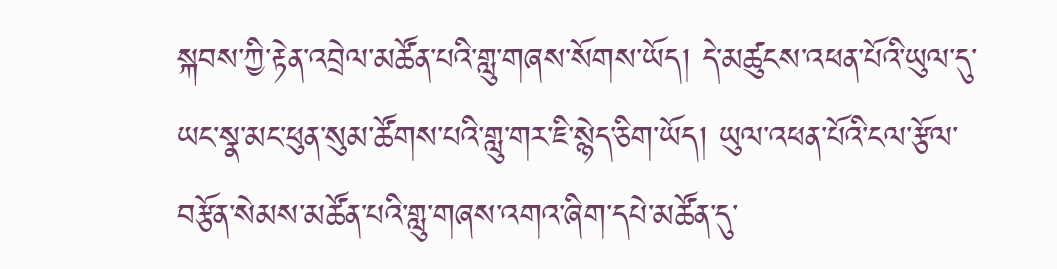སྐབས་ཀྱི་རྟེན་འབྲེལ་མཚོན་པའི་གླུ་གཞས་སོགས་ཡོད། དེ་མཚུངས་འཕན་པོའི་ཡུལ་དུ་ཡང་སྣ་མང་ཕུན་སུམ་ཚོགས་པའི་གླུ་གར་ཇི་སྙེད་ཅིག་ཡོད། ཡུལ་འཕན་པོའི་ངལ་རྩོལ་བརྩོན་སེམས་མཚོན་པའི་གླུ་གཞས་འགའ་ཞིག་དཔེ་མཚོན་དུ་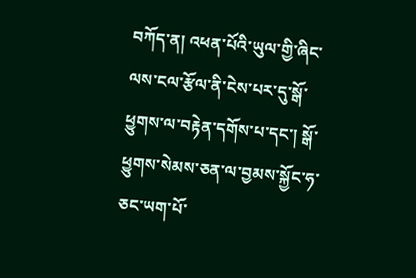བཀོད་ན། འཕན་པོའི་ཡུལ་གྱི་ཞིང་ལས་ངལ་རྩོལ་ནི་ངེས་པར་དུ་སྒོ་ཕྱུགས་ལ་བརྟེན་དགོས་པ་དང་། སྒོ་ཕྱུགས་སེམས་ཅན་ལ་བྱམས་སྐྱོང་ཧ་ཅང་ཡག་པོ་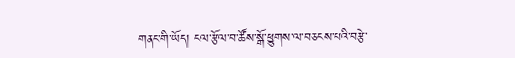གནང་གི་ཡོད། ངལ་རྩོལ་བ་ཚོས་སྒོ་ཕྱུགས་ལ་བཅངས་པའི་བརྩེ་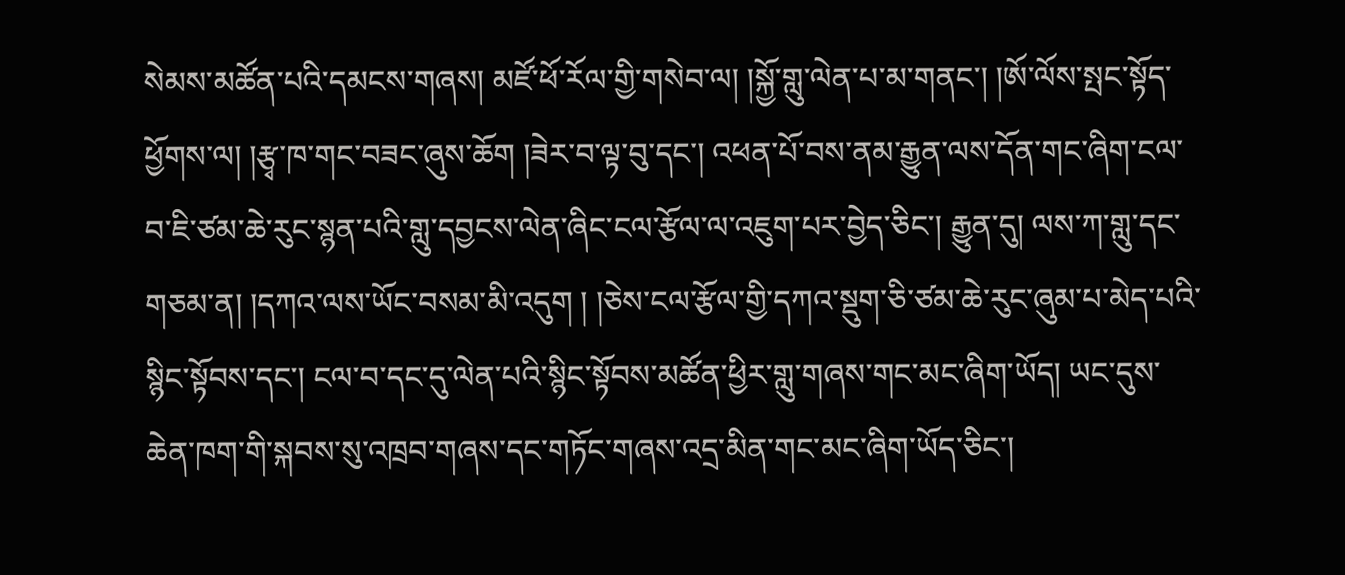སེམས་མཚོན་པའི་དམངས་གཞས། མཛོ་ཕོ་རོལ་གྱི་གསེབ་ལ། །སྐྱོ་གླུ་ལེན་པ་མ་གནང་། །ཨོ་ལོས་སྤང་སྟོད་ཕྱོགས་ལ། །རྩྭ་ཁ་གང་བཟང་ཞུས་ཆོག །ཟེར་བ་ལྟ་བུ་དང་། འཕན་པོ་བས་ནམ་རྒྱུན་ལས་དོན་གང་ཞིག་ངལ་བ་ཇི་ཙམ་ཆེ་རུང་སྙན་པའི་གླུ་དབྱངས་ལེན་ཞིང་ངལ་རྩོལ་ལ་འཇུག་པར་བྱེད་ཅིང་། རྒྱུན་དུ། ལས་ཀ་གླུ་དང་གཅམ་ན། །དཀའ་ལས་ཡོང་བསམ་མི་འདུག ། །ཅེས་ངལ་རྩོལ་གྱི་དཀའ་སྡུག་ཅི་ཙམ་ཆེ་རུང་ཞུམ་པ་མེད་པའི་སྙིང་སྟོབས་དང་། ངལ་བ་དང་དུ་ལེན་པའི་སྙིང་སྟོབས་མཚོན་ཕྱིར་གླུ་གཞས་གང་མང་ཞིག་ཡོད། ཡང་དུས་ཆེན་ཁག་གི་སྐབས་སུ་འཁྲབ་གཞས་དང་གཏོང་གཞས་འདྲ་མིན་གང་མང་ཞིག་ཡོད་ཅིང་།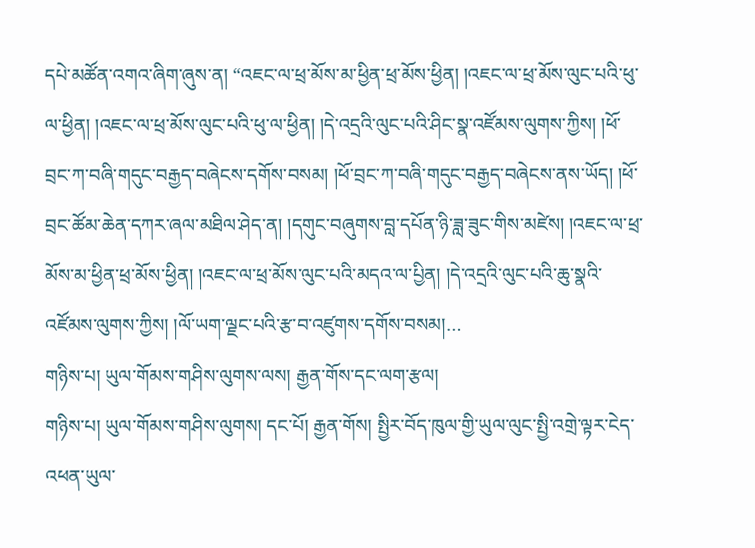དཔེ་མཚོན་འགའ་ཞིག་ཞུས་ན། “འཇང་ལ་ཕྲ་མོས་མ་ཕྱིན་ཕྲ་མོས་ཕྱིན། །འཇང་ལ་ཕྲ་མོས་ལུང་པའི་ཕུ་ལ་ཕྱིན། །འཇང་ལ་ཕྲ་མོས་ལུང་པའི་ཕུ་ལ་ཕྱིན། །དེ་འདྲའི་ལུང་པའི་ཤིང་སྣ་འཛོམས་ལུགས་ཀྱིས། །ཕོ་བྲང་ཀ་བཞི་གདུང་བརྒྱད་བཞེངས་དགོས་བསམ། །ཕོ་བྲང་ཀ་བཞི་གདུང་བརྒྱད་བཞེངས་ནས་ཡོད། །ཕོ་བྲང་ཚོམ་ཆེན་དཀར་ཞལ་མཐིལ་ཤེད་ན། །དགུང་བཞུགས་བླ་དཔོན་ཉི་ཟླ་ཟུང་གིས་མཛེས། །འཇང་ལ་ཕྲ་མོས་མ་ཕྱིན་ཕྲ་མོས་ཕྱིན། །འཇང་ལ་ཕྲ་མོས་ལུང་པའི་མདའ་ལ་པྱིན། །དེ་འདྲའི་ལུང་པའི་ཆུ་སྣའི་འཛོམས་ལུགས་ཀྱིས། །ལོ་ཡག་ལྗང་པའི་རྩ་བ་འཛུགས་དགོས་བསམ།…
གཉིས་པ། ཡུལ་གོམས་གཤིས་ལུགས་ལས། རྒྱན་གོས་དང་ལག་རྩལ།
གཉིས་པ། ཡུལ་གོམས་གཤིས་ལུགས། དང་པོ། རྒྱན་གོས། སྤྱིར་བོད་ཁུལ་གྱི་ཡུལ་ལུང་སྤྱི་འགྲེ་ལྟར་ངེད་འཕན་ཡུལ་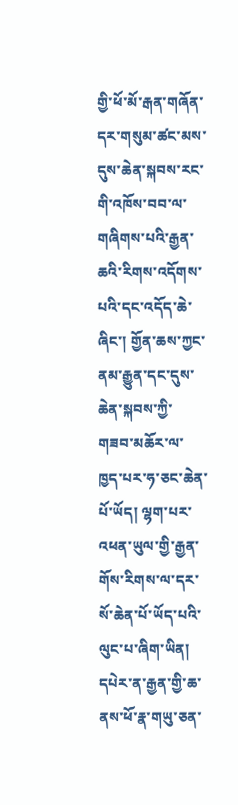གྱི་ཕོ་མོ་རྒན་གཞོན་དར་གསུམ་ཚང་མས་དུས་ཆེན་སྐབས་རང་གི་འཁོས་བབ་ལ་གཞིགས་པའི་རྒྱན་ཆའི་རིགས་འདོགས་པའི་དང་འདོད་ཆེ་ཞིང་། གྱོན་ཆས་ཀྱང་ནམ་རྒྱུན་དང་དུས་ཆེན་སྐབས་ཀྱི་གཟབ་མཆོར་ལ་ཁྱད་པར་ཧ་ཅང་ཆེན་པོ་ཡོད། ལྷག་པར་འཕན་ཡུལ་གྱི་རྒྱན་གོས་རིགས་ལ་དར་སོ་ཆེན་པོ་ཡོད་པའི་ལུང་པ་ཞིག་ཡིན། དཔེར་ན་རྒྱན་གྱི་ཆ་ནས་ཕོ་རྣ་གཡུ་ཅན་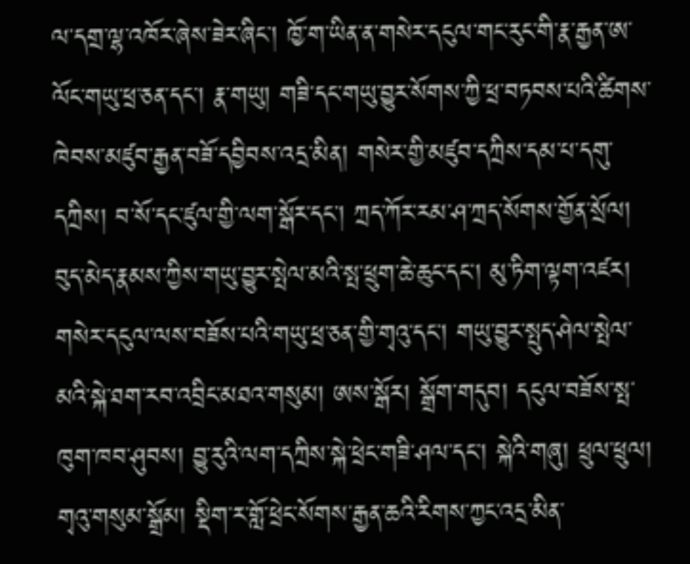ལ་དགྲ་ལྷ་འཁོར་ཞེས་ཟེར་ཞིང་། ཁྱོ་ག་ཡིན་ན་གསེར་དངུལ་གང་རུང་གི་རྣ་རྒྱན་ཨ་ལོང་གཡུ་ཕྲ་ཅན་དང་། རྣ་གཡུ། གཟི་དང་གཡུ་བྱུར་སོགས་ཀྱི་ཕྲ་བཏབས་པའི་ཚིགས་ཁེབས་མཛུབ་རྒྱན་བཟོ་དབྱིབས་འདྲ་མིན། གསེར་གྱི་མཛུབ་དཀྲིས་དམ་པ་དགུ་དཀྲིས། བ་སོ་དང་ཛུལ་གྱི་ལག་སྒོར་དང་། ཀྲད་ཀོར་རམ་ཤ་ཀྲད་སོགས་གྱོན་སྲོལ། བུད་མེད་རྣམས་ཀྱིས་གཡུ་བྱུར་སྤེལ་མའི་སྤ་ཕྲུག་ཆེ་ཆུང་དང་། མུ་ཏིག་ལྟག་འཛར། གསེར་དངུལ་ལས་བཟོས་པའི་གཡུ་ཕྲ་ཅན་གྱི་གྭའུ་དང་། གཡུ་བྱུར་སྤུད་ཤེལ་སྤེལ་མའི་སྐེ་ཐག་རབ་འབྲིང་མཐའ་གསུམ། ཨས་སྒོར། སྒྲོག་གདུབ། དངུལ་བཟོས་སྤ་ཁུག་ཁབ་ཤུབས། བྱུ་རུའི་ལག་དཀྲིས་སྐེ་ཕྲེང་གཟི་ཤལ་དང་། སྐེའི་གཞུ། ཕྲུལ་ཕྲུལ། གྭའུ་གསུམ་སྒྲོམ། སྡིག་ར་གློ་ཕྲེང་སོགས་རྒྱན་ཆའི་རིགས་ཀྱང་འདྲ་མིན་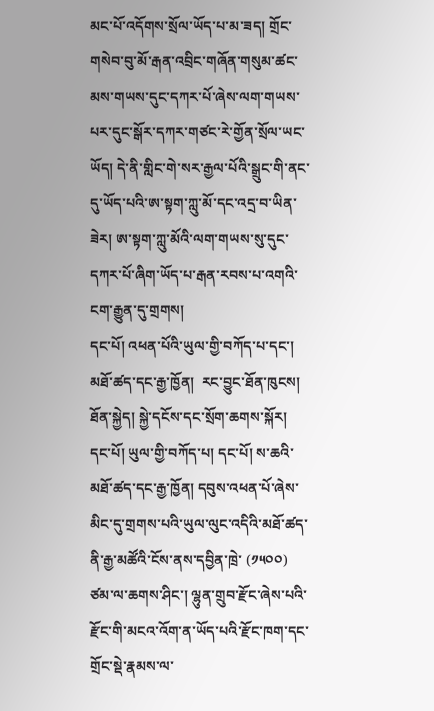མང་པོ་འདོགས་སྲོལ་ཡོད་པ་མ་ཟད། གྲོང་གསེབ་བུ་མོ་རྒན་འབྲིང་གཞོན་གསུམ་ཚང་མས་གཡས་དུང་དཀར་པོ་ཞེས་ལག་གཡས་པར་དུང་སྒོར་དཀར་གཙང་རེ་གྱོན་སྲོལ་ཡང་ཡོད། དེ་ནི་གླིང་གེ་སར་རྒྱལ་པོའི་སྒྲུང་གི་ནང་དུ་ཡོད་པའི་ཨ་སྟག་ཀླུ་མོ་དང་འདྲ་བ་ཡིན་ཟེར། ཨ་སྟག་ཀླུ་མོའི་ལག་གཡས་སུ་དུང་དཀར་པོ་ཞིག་ཡོད་པ་རྒན་རབས་པ་འགའི་ངག་རྒྱུན་དུ་གྲགས།
དང་པོ། འཕན་པོའི་ཡུལ་གྱི་བཀོད་པ་དང་། མཐོ་ཚད་དང་རྒྱ་ཁྱོན།  རང་བྱུང་ཐོན་ཁུངས། ཐོན་སྐྱེད། སྐྱེ་དངོས་དང་སྲོག་ཆགས་སྐོར།
དང་པོ། ཡུལ་གྱི་བཀོད་པ། དང་པོ། ས་ཆའི་མཐོ་ཚད་དང་རྒྱ་ཁྱོན། དབུས་འཕན་པོ་ཞེས་མིང་དུ་གྲགས་པའི་ཡུལ་ལུང་འདིའི་མཐོ་ཚད་ནི་རྒྱ་མཚོའི་ངོས་ནས་དབྱིན་ཁྲེ་ (༡༥༠༠) ཙམ་ལ་ཆགས་ཤིང་། ལྷུན་གྲུབ་རྫོང་ཞེས་པའི་རྫོང་གི་མངའ་འོག་ན་ཡོད་པའི་རྫོང་ཁག་དང་གྲོང་སྡེ་རྣམས་ལ་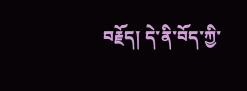བརྗོད། དེ་ནི་བོད་ཀྱི་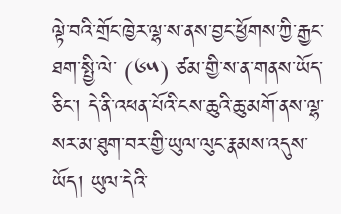ལྟེ་བའི་གྲོང་ཁྱེར་ལྷ་ས་ནས་བྱང་ཕྱོགས་ཀྱི་རྒྱང་ཐག་སྤྱི་ལེ་ (༦༥) ཙམ་གྱི་ས་ན་གནས་ཡོད་ཅིང་། དེ་ནི་འཕན་པོའི་ངས་ཆུའི་ཆུ་མགོ་ནས་ལྷ་སར་མ་ཐུག་བར་གྱི་ཡུལ་ལུང་རྣམས་འདུས་ཡོད། ཡུལ་དེའི་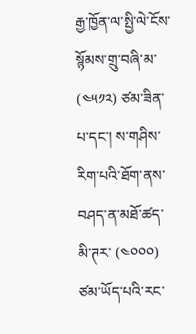རྒྱ་ཁྱོན་ལ་སྤྱི་ལེ་ངོས་སྙོམས་གྲུ་བཞི་མ་ (༤༥༡༢) ཙམ་ཟིན་པ་དང་། ས་གཤིས་རིག་པའི་ཐོག་ནས་བཤད་ན་མཐོ་ཚད་མི་ཊར་ (༤༠༠༠) ཙམ་ཡོད་པའི་རང་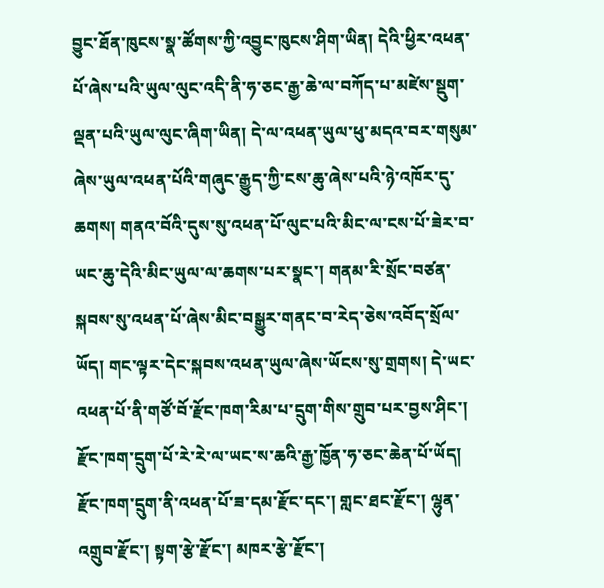བྱུང་ཐོན་ཁུངས་སྣ་ཚོགས་ཀྱི་འབྱུང་ཁུངས་ཤིག་ཡིན། དེའི་ཕྱིར་འཕན་པོ་ཞེས་པའི་ཡུལ་ལུང་འདི་ནི་ཧ་ཅང་རྒྱ་ཆེ་ལ་བཀོད་པ་མཛེས་སྡུག་ལྡན་པའི་ཡུལ་ལུང་ཞིག་ཡིན། དེ་ལ་འཕན་ཡུལ་ཕུ་མདའ་བར་གསུམ་ཞེས་ཡུལ་འཕན་པོའི་གཞུང་རྒྱུད་ཀྱི་ངས་ཆུ་ཞེས་པའི་ཉེ་འཁོར་དུ་ཆགས། གནའ་བོའི་དུས་སུ་འཕན་པོ་ལུང་པའི་མིང་ལ་ངས་པོ་ཟེར་བ་ཡང་ཆུ་དེའི་མིང་ཡུལ་ལ་ཆགས་པར་སྣང་། གནམ་རི་སྲོང་བཙན་སྐབས་སུ་འཕན་པོ་ཞེས་མིང་བསྒྱུར་གནང་བ་རེད་ཅེས་འབོད་སྲོལ་ཡོད། གང་ལྟར་དེང་སྐབས་འཕན་ཡུལ་ཞེས་ཡོངས་སུ་གྲགས། དེ་ཡང་འཕན་པོ་ནི་གཙོ་བོ་རྫོང་ཁག་རིམ་པ་དྲུག་གིས་གྲུབ་པར་བྱས་ཤིང་། རྫོང་ཁག་དྲུག་པོ་རེ་རེ་ལ་ཡང་ས་ཆའི་རྒྱ་ཁྱོན་ཧ་ཅང་ཆེན་པོ་ཡོད། རྫོང་ཁག་དྲུག་ནི་འཕན་པོ་ཟ་དམ་རྫོང་དང་། གླང་ཐང་རྫོང་། ལྷུན་འགྲུབ་རྫོང་། སྟག་རྩེ་རྫོང་། མཁར་རྩེ་རྫོང་།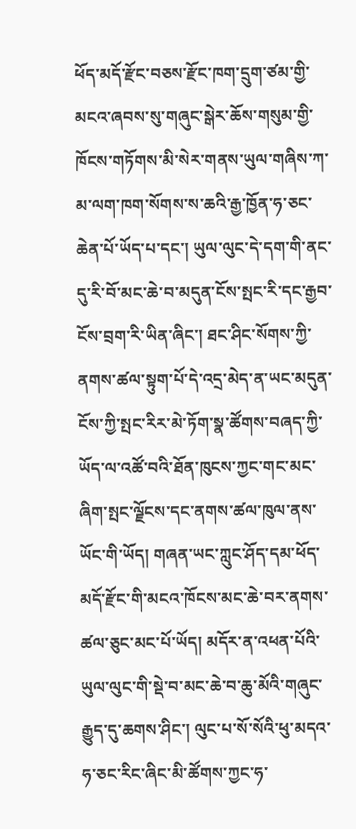ཕོད་མདོ་རྫོང་བཅས་རྫོང་ཁག་དྲུག་ཙམ་གྱི་མངའ་ཞབས་སུ་གཞུང་སྒེར་ཆོས་གསུམ་གྱི་ཁོངས་གཏོགས་མི་སེར་གནས་ཡུལ་གཞིས་ཀ་མ་ལག་ཁག་སོགས་ས་ཆའི་རྒྱ་ཁྱོན་ཧ་ཅང་ཆེན་པོ་ཡོད་པ་དང་། ཡུལ་ལུང་དེ་དག་གི་ནང་དུ་རི་བོ་མང་ཆེ་བ་མདུན་ངོས་སྤང་རི་དང་རྒྱབ་ངོས་བྲག་རི་ཡིན་ཞིང་། ཐང་ཤིང་སོགས་ཀྱི་ནགས་ཚལ་སྟུག་པོ་དེ་འདྲ་མེད་ན་ཡང་མདུན་ངོས་ཀྱི་སྤང་རིར་མེ་ཏོག་སྣ་ཚོགས་བཞད་ཀྱི་ཡོད་ལ་འཚོ་བའི་ཐོན་ཁུངས་ཀྱང་གང་མང་ཞིག་སྤང་ལྗོངས་དང་ནགས་ཚལ་ཁུལ་ནས་ཡོང་གི་ཡོད། གཞན་ཡང་ཀླུང་ཤོད་དམ་ཕོད་མདོ་རྫོང་གི་མངའ་ཁོངས་མང་ཆེ་བར་ནགས་ཚལ་ཅུང་མང་པོ་ཡོད། མདོར་ན་འཕན་པོའི་ཡུལ་ལུང་གི་སྡེ་བ་མང་ཆེ་བ་ཆུ་མོའི་གཞུང་རྒྱུད་དུ་ཆགས་ཤིང་། ལུང་པ་སོ་སོའི་ཕུ་མདའ་ཧ་ཅང་རིང་ཞིང་མི་ཚོགས་ཀྱང་ཧ་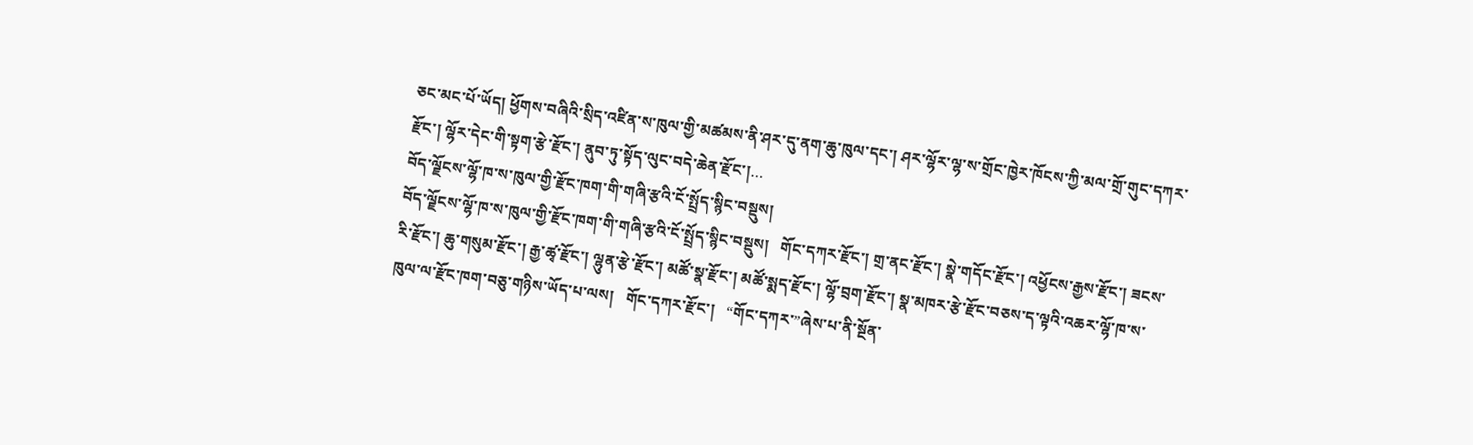ཅང་མང་པོ་ཡོད། ཕྱོགས་བཞིའི་སྲིད་འཛིན་ས་ཁུལ་གྱི་མཚམས་ནི་ཤར་དུ་ནག་ཆུ་ཁུལ་དང་། ཤར་ལྷོར་ལྷ་ས་གྲོང་ཁྱེར་ཁོངས་ཀྱི་མལ་གྲོ་གུང་དཀར་རྫོང་། ལྷོར་དེང་གི་སྟག་རྩེ་རྫོང་། ནུབ་ཏུ་སྟོད་ལུང་བདེ་ཆེན་རྫོང་།…
བོད་ལྗོངས་ལྷོ་ཁ་ས་ཁུལ་གྱི་རྫོང་ཁག་གི་གཞི་རྩའི་ངོ་སྤྲོད་སྙིང་བསྡུས།
བོད་ལྗོངས་ལྷོ་ཁ་ས་ཁུལ་གྱི་རྫོང་ཁག་གི་གཞི་རྩའི་ངོ་སྤྲོད་སྙིང་བསྡུས།   གོང་དཀར་རྫོང་། གྲ་ནང་རྫོང་། སྣེ་གདོང་རྫོང་། འཕྱོངས་རྒྱས་རྫོང་། ཟངས་རི་རྫོང་། ཆུ་གསུམ་རྫོང་། རྒྱ་ཚྭ་རྫོང་། ལྷུན་རྩེ་རྫོང་། མཚོ་སྣ་རྫོང་། མཚོ་སྨད་རྫོང་། ལྷོ་བྲག་རྫོང་། སྣ་མཁར་རྩེ་རྫོང་བཅས་ད་ལྟའི་འཆར་ལྷོ་ཁ་ས་ཁུལ་ལ་རྫོང་ཁག་བཅུ་གཉིས་ཡོད་པ་ལས།   གོང་དཀར་རྫོང་།   “གོང་དཀར་”ཞེས་པ་ནི་སྔོན་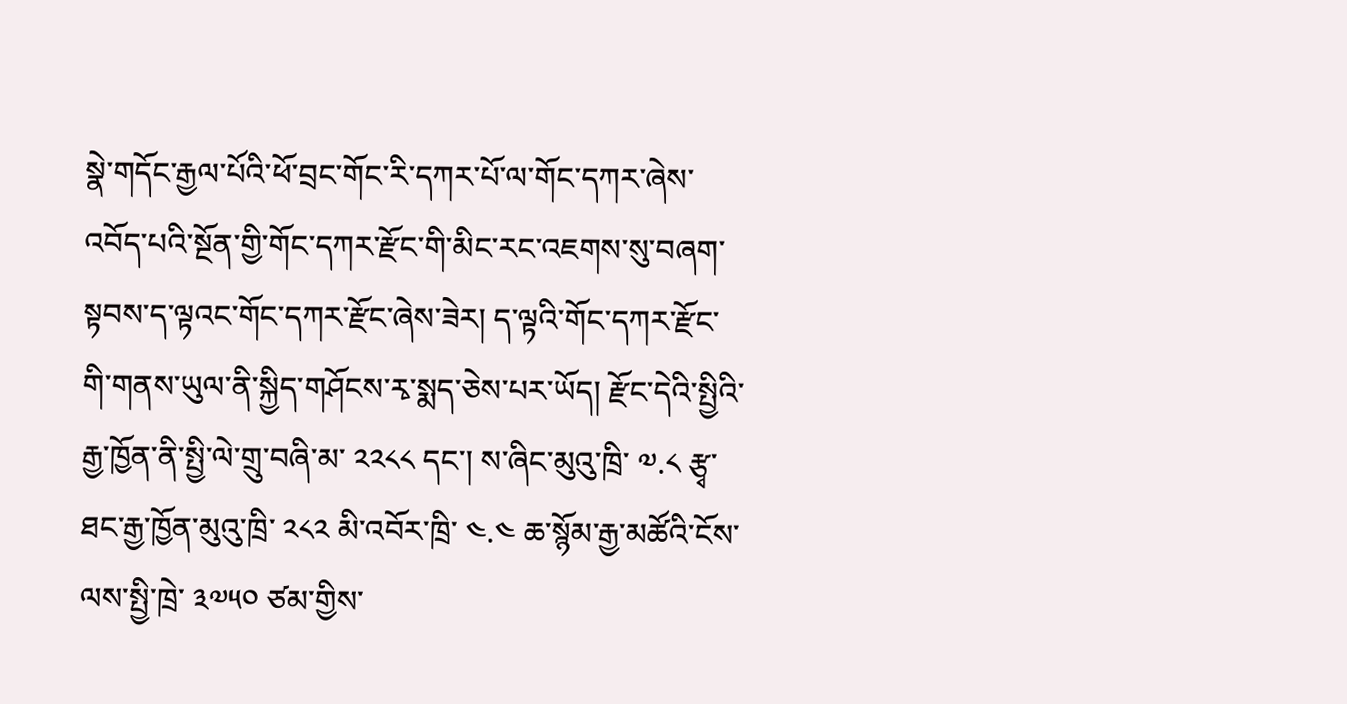སྣེ་གདོང་རྒྱལ་པོའི་ཕོ་བྲང་གོང་རི་དཀར་པོ་ལ་གོང་དཀར་ཞེས་འབོད་པའི་སྔོན་གྱི་གོང་དཀར་རྫོང་གི་མིང་རང་འཇགས་སུ་བཞག་སྟབས་ད་ལྟའང་གོང་དཀར་རྫོང་ཞེས་ཟེར། ད་ལྟའི་གོང་དཀར་རྫོང་གི་གནས་ཡུལ་ནི་སྐྱིད་གཤོངས་རྭ་སྨད་ཅེས་པར་ཡོད། རྫོང་དེའི་སྤྱིའི་རྒྱ་ཁྱོན་ནི་སྤྱི་ལེ་གྲུ་བཞི་མ་ ༢༢༨༨ དང་། ས་ཞིང་མུའུ་ཁྲི་ ༧.༨ རྩྭ་ཐང་རྒྱ་ཁྱོན་མུའུ་ཁྲི་ ༢༨༢ མི་འབོར་ཁྲི་ ༤.༤ ཆ་སྙོམ་རྒྱ་མཚོའི་ངོས་ལས་སྤྱི་ཁྲེ་ ༣༧༥༠ ཙམ་གྱིས་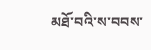མཐོ་བའི་ས་བབས་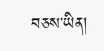བཅས་ཡིན།